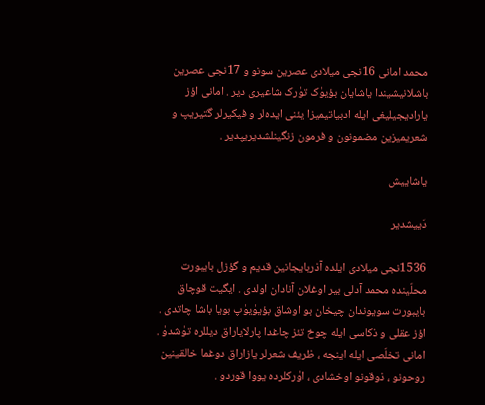محمد امانی 16نجی میلادی عصرین سونو و 17نجی عصرین باشلانیشیندا یاشایان بؤیۈک تۈرک شاعیری دیر . امانی اؤز یارادیجیلیغی ایله ادبیاتیمیزا یئنی ایده‌لر و فیکیرلر گتیریپ و شعریمیزین مضمونون و فرمون زنگینلشدیریپدیر .

یاشاییش

دَییشدیر

1536نجی میلادی ایلده آذربایجانین قدیم و گؤزل بایبورت محلّینده محمد آدلی بیر اوغلان آنادان اولدی . ایگیت قوچاق بایبورت سویوندان چیخان بو اوشاق بؤیۈیۈپ بویا باشا چاتدی . اؤز عقلی و ذکاسی ایله چوخ تئز چاغدا پارلایاراق دیللره تۈشدۈ . امانی تخلّصی ایله اینجه ، ظریف شعرلر یازاراق دوغما خالقینین روحونو ، ذوقونو اوخشادی ، اۈرکلرده یووا قوردو .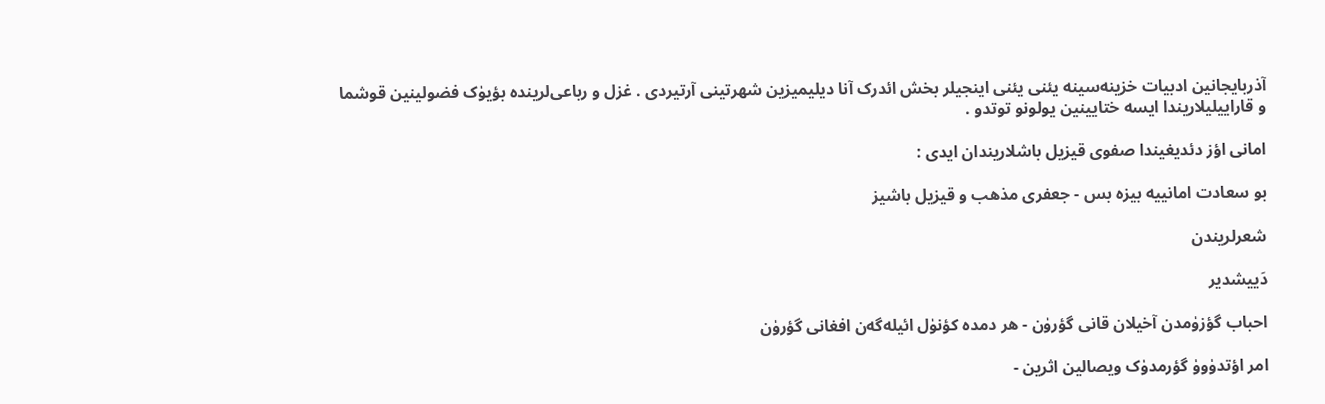آذربایجانین ادبیات خزینه‌سینه یئنی یئنی اینجیلر بخش ائدرک آنا دیلیمیزین شهرتینی آرتیردی . غزل و رباعی‌لرینده بؤیۈک فضولینین قوشما و قاراییلیلاریندا ایسه ختایینین یولونو توتدو .

امانی اؤز دئدیغیندا صفوی قیزیل باشلاریندان ایدی :

بو سعادت امانییه بیزه بس - جعفری مذهب و قیزیل باشیز

شعرلریندن

دَییشدیر

احباب گؤزۈمدن آخیلان قانی گؤرۈن - هر دمده کؤنۈل ائیله‌گه‌ن افغانی گؤرۈن

امر اؤتدۈوۈ گؤرمدۈک ویصالین اثرین -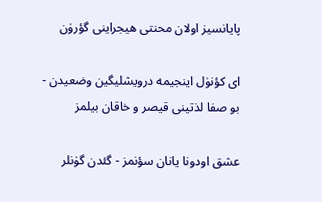پایانسیز اولان محنتی هیجراینی گؤرۈن

ای کؤنۈل اینجیمه درویشلیگین وضعیدن - بو صفا لذتینی قیصر و خاقان بیلمز

عشق اودونا یانان سؤنمز - گئدن گۈنلر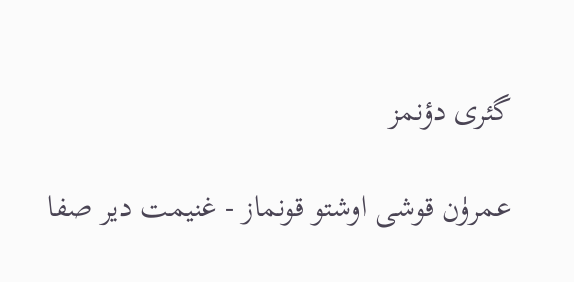گئری دؤنمز

عمرۈن قوشی اوشتو قونماز - غنیمت دیر صفا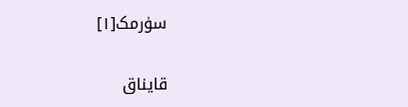سۈرمک[۱]

قايناق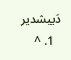دَییشدیر
  1. ^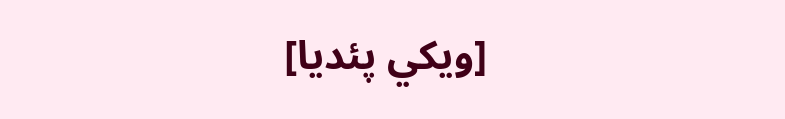[ويکي پئديا]